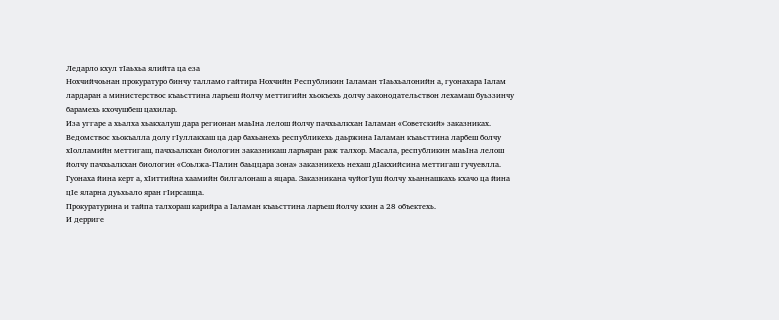Ледарло кхул тIаьхьа ялийта ца еза
Нохчийчоьнан прокуратуро бинчу талламо гайтира Нохчийн Республикин Iаламан тIаьхьалонийн а, гуонахара Iалам лардаран а министерствос къаьсттина ларъеш йолчу меттигийн хьокъехь долчу законодательствон лехамаш буьззинчу барамехь кхочушбеш цахилар.
Иза уггаре а хьалха хьакхалуш дара регионан маьIна лелош йолчу пачхьалкхан Iаламан «Советский» заказниках.
Ведомствос хьокъалла долу гIуллакхаш ца дар бахьанехь республикехь даьржина Iаламан къаьсттина ларбеш болчу хIолламийн меттигаш, пачхьалкхан биологин заказникаш ларъяран раж талхор. Масала, республикин маьIна лелош йолчу пачхьалкхан биологин «Соьлжа-ГIалин баьццара зона» заказникехь нехаш дIакхийсина меттигаш гучуевлла. Гуонаха йина керт а, хIиттийна хаамийн билгалонаш а яцара. Заказникана чуйогIуш йолчу хьаннашкахь кхачо ца йина цIе яларна дуьхьало яран гIирсашца.
Прокуратурина и тайпа талхораш карийра а Iаламан къаьсттина ларъеш йолчу кхин а 28 объектехь.
И дерриге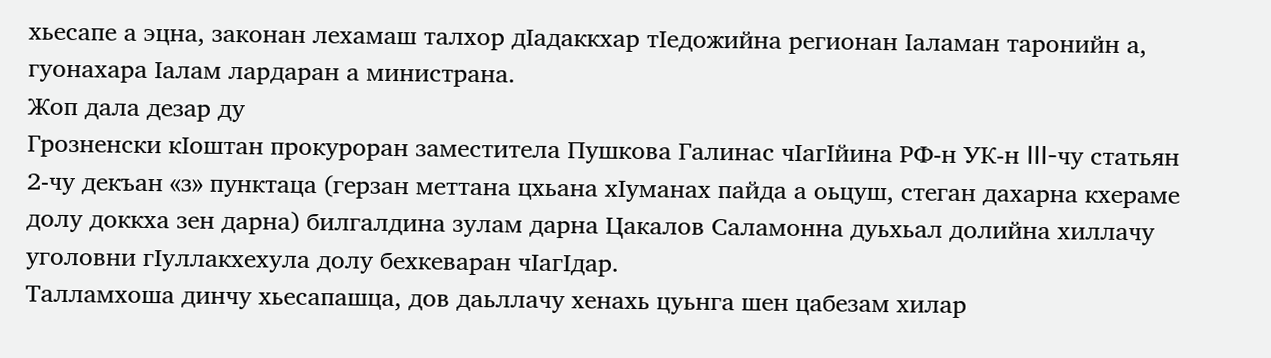хьесапе а эцна, законан лехамаш талхор дIадаккхар тIедожийна регионан Iаламан таронийн а, гуонахара Iалам лардаран а министрана.
Жоп дала дезар ду
Грозненски кIоштан прокуроран заместитела Пушкова Галинас чIагIйина РФ-н УК-н III-чу статьян 2-чу декъан «з» пунктаца (герзан меттана цхьана хIуманах пайда а оьцуш, стеган дахарна кхераме долу доккха зен дарна) билгалдина зулам дарна Цакалов Саламонна дуьхьал долийна хиллачу уголовни гIуллакхехула долу бехкеваран чIагIдар.
Талламхоша динчу хьесапашца, дов даьллачу хенахь цуьнга шен цабезам хилар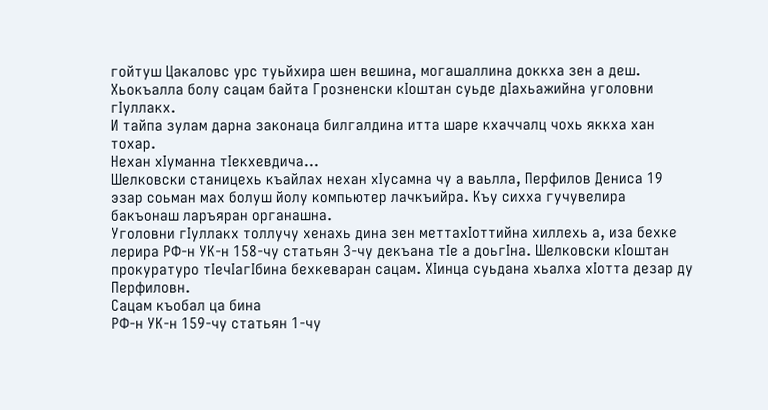гойтуш Цакаловс урс туьйхира шен вешина, могашаллина доккха зен а деш. Хьокъалла болу сацам байта Грозненски кIоштан суьде дIахьажийна уголовни гIуллакх.
И тайпа зулам дарна законаца билгалдина итта шаре кхаччалц чохь яккха хан тохар.
Нехан хIуманна тIекхевдича…
Шелковски станицехь къайлах нехан хIусамна чу а ваьлла, Перфилов Дениса 19 эзар соьман мах болуш йолу компьютер лачкъийра. Къу сихха гучувелира бакъонаш ларъяран органашна.
Уголовни гIуллакх толлучу хенахь дина зен меттахIоттийна хиллехь а, иза бехке лерира РФ-н УК-н 158-чу статьян 3-чу декъана тIе а доьгIна. Шелковски кIоштан прокуратуро тIечIагIбина бехкеваран сацам. ХIинца суьдана хьалха хIотта дезар ду Перфиловн.
Сацам къобал ца бина
РФ-н УК-н 159-чу статьян 1-чу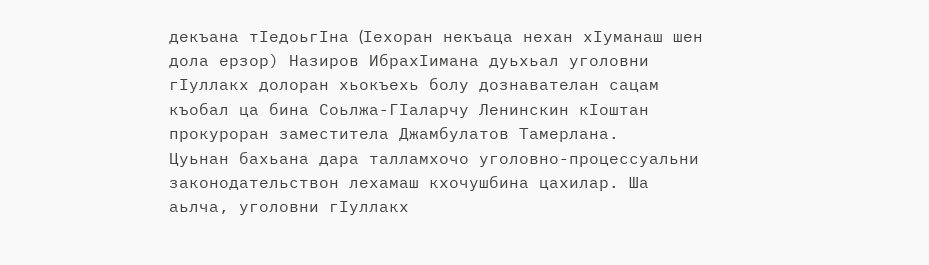декъана тIедоьгIна (Iехоран некъаца нехан хIуманаш шен дола ерзор) Назиров ИбрахIимана дуьхьал уголовни гIуллакх долоран хьокъехь болу дознавателан сацам къобал ца бина Соьлжа-ГIаларчу Ленинскин кIоштан прокуроран заместитела Джамбулатов Тамерлана.
Цуьнан бахьана дара талламхочо уголовно-процессуальни законодательствон лехамаш кхочушбина цахилар. Ша аьлча, уголовни гIуллакх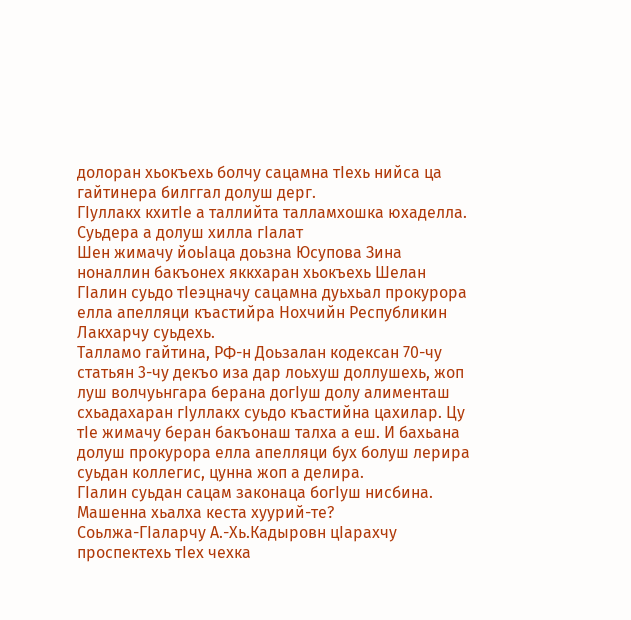долоран хьокъехь болчу сацамна тIехь нийса ца гайтинера билггал долуш дерг.
ГIуллакх кхитIе а таллийта талламхошка юхаделла.
Суьдера а долуш хилла гIалат
Шен жимачу йоьIаца доьзна Юсупова Зина ноналлин бакъонех яккхаран хьокъехь Шелан ГIалин суьдо тIеэцначу сацамна дуьхьал прокурора елла апелляци къастийра Нохчийн Республикин Лакхарчу суьдехь.
Талламо гайтина, РФ-н Доьзалан кодексан 70-чу статьян 3-чу декъо иза дар лоьхуш доллушехь, жоп луш волчуьнгара берана догIуш долу алименташ схьадахаран гIуллакх суьдо къастийна цахилар. Цу тIе жимачу беран бакъонаш талха а еш. И бахьана долуш прокурора елла апелляци бух болуш лерира суьдан коллегис, цунна жоп а делира.
ГIалин суьдан сацам законаца богIуш нисбина.
Машенна хьалха кеста хуурий-те?
Соьлжа-ГIаларчу А.-Хь.Кадыровн цIарахчу проспектехь тIех чехка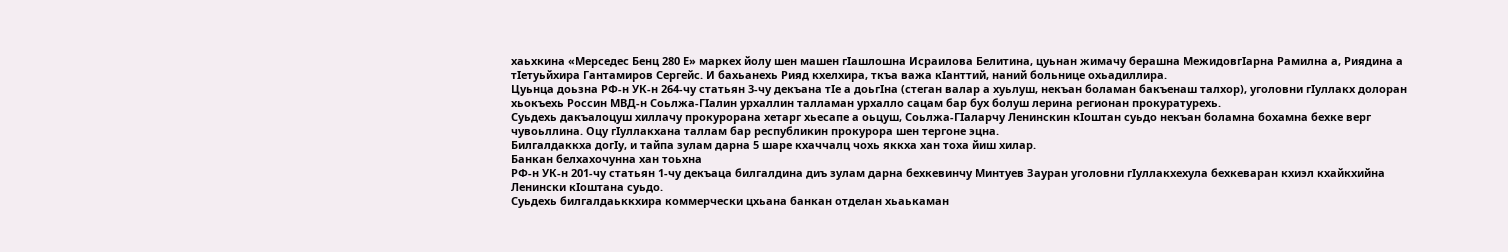хаьхкина «Мерседес Бенц 280 Е» маркех йолу шен машен гIашлошна Исраилова Белитина, цуьнан жимачу берашна МежидовгIарна Рамилна а, Риядина а тIетуьйхира Гантамиров Сергейс. И бахьанехь Рияд кхелхира, ткъа важа кIанттий, наний больнице охьадиллира.
Цуьнца доьзна РФ-н УК-н 264-чу статьян 3-чу декъана тIе а доьгIна (стеган валар а хуьлуш, некъан боламан бакъенаш талхор), уголовни гIуллакх долоран хьокъехь Россин МВД-н Соьлжа-ГIалин урхаллин талламан урхалло сацам бар бух болуш лерина регионан прокуратурехь.
Суьдехь дакъалоцуш хиллачу прокурорана хетарг хьесапе а оьцуш, Соьлжа-ГIаларчу Ленинскин кIоштан суьдо некъан боламна бохамна бехке верг чувоьллина. Оцу гIуллакхана таллам бар республикин прокурора шен тергоне эцна.
Билгалдаккха догIу, и тайпа зулам дарна 5 шаре кхаччалц чохь яккха хан тоха йиш хилар.
Банкан белхахочунна хан тоьхна
РФ-н УК-н 201-чу статьян 1-чу декъаца билгалдина диъ зулам дарна бехкевинчу Минтуев Зауран уголовни гIуллакхехула бехкеваран кхиэл кхайкхийна Ленински кIоштана суьдо.
Суьдехь билгалдаьккхира коммерчески цхьана банкан отделан хьаькаман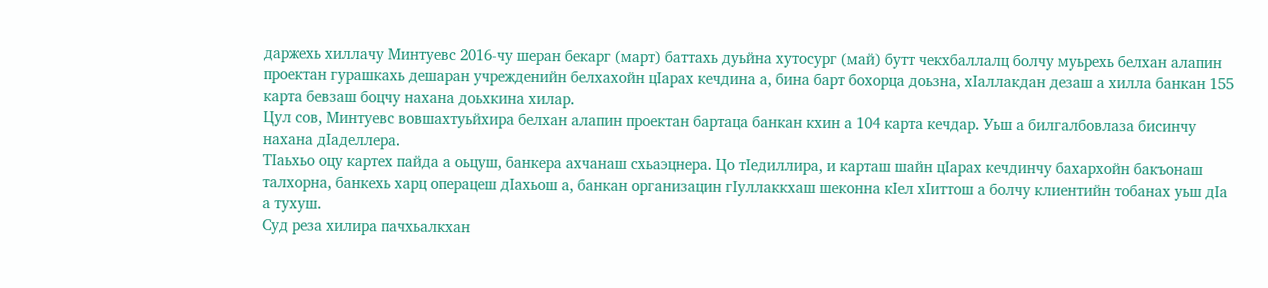даржехь хиллачу Минтуевс 2016-чу шеран бекарг (март) баттахь дуьйна хутосург (май) бутт чекхбаллалц болчу муьрехь белхан алапин проектан гурашкахь дешаран учрежденийн белхахойн цIарах кечдина а, бина барт бохорца доьзна, хIаллакдан дезаш а хилла банкан 155 карта бевзаш боцчу нахана доьхкина хилар.
Цул сов, Минтуевс вовшахтуьйхира белхан алапин проектан бартаца банкан кхин а 104 карта кечдар. Уьш а билгалбовлаза бисинчу нахана дIаделлера.
ТIаьхьо оцу картех пайда а оьцуш, банкера ахчанаш схьаэцнера. Цо тIедиллира, и карташ шайн цIарах кечдинчу бахархойн бакъонаш талхорна, банкехь харц операцеш дIахьош а, банкан организацин гIуллаккхаш шеконна кIел хIиттош а болчу клиентийн тобанах уьш дIа а тухуш.
Суд реза хилира пачхьалкхан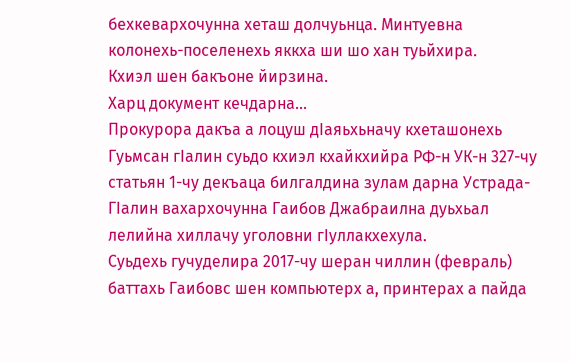бехкевархочунна хеташ долчуьнца. Минтуевна колонехь-поселенехь яккха ши шо хан туьйхира.
Кхиэл шен бакъоне йирзина.
Харц документ кечдарна…
Прокурора дакъа а лоцуш дIаяьхьначу кхеташонехь Гуьмсан гIалин суьдо кхиэл кхайкхийра РФ-н УК-н 327-чу статьян 1-чу декъаца билгалдина зулам дарна Устрада-ГIалин вахархочунна Гаибов Джабраилна дуьхьал лелийна хиллачу уголовни гIуллакхехула.
Суьдехь гучуделира 2017-чу шеран чиллин (февраль) баттахь Гаибовс шен компьютерх а, принтерах а пайда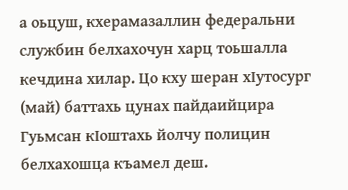а оьцуш, кхерамазаллин федеральни службин белхахочун харц тоьшалла кечдина хилар. Цо кху шеран хIутосург (май) баттахь цунах пайдаийцира Гуьмсан кIоштахь йолчу полицин белхахошца къамел деш.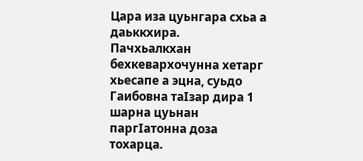Цара иза цуьнгара схьа а даьккхира.
Пачхьалкхан бехкевархочунна хетарг хьесапе а эцна, суьдо Гаибовна таIзар дира 1 шарна цуьнан паргIатонна доза тохарца.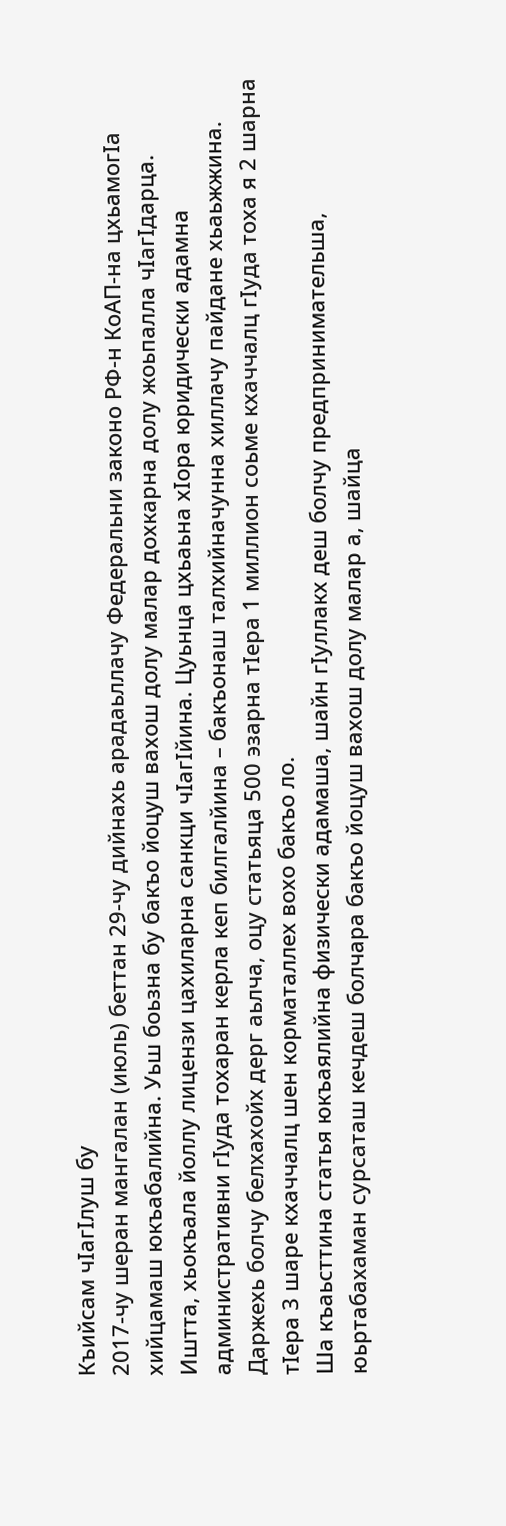Къийсам чIагIлуш бу
2017-чу шеран мангалан (июль) беттан 29-чу дийнахь арадаьллачу Федеральни законо РФ-н КоАП-на цхьамогIа хийцамаш юкъабалийна. Уьш боьзна бу бакъо йоцуш вахош долу малар дохкарна долу жоьпалла чIагIдарца.
Иштта, хьокъала йоллу лицензи цахиларна санкци чIагIйина. Цуьнца цхьаьна хIора юридически адамна административни гIуда тохаран керла кеп билгалйина – бакъонаш талхийначунна хиллачу пайдане хьаьжжина.
Даржехь болчу белхахойх дерг аьлча, оцу статьяца 500 эзарна тIера 1 миллион соьме кхаччалц гIуда тоха я 2 шарна тIера 3 шаре кхаччалц шен корматаллех вохо бакъо ло.
Ша къаьсттина статья юкъаялийна физически адамаша, шайн гIуллакх деш болчу предпринимательша, юьртабахаман сурсаташ кечдеш болчара бакъо йоцуш вахош долу малар а, шайца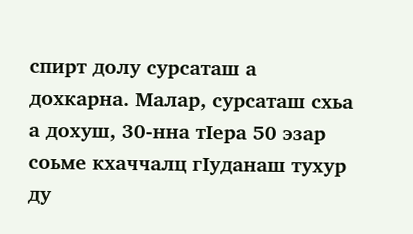спирт долу сурсаташ а дохкарна. Малар, сурсаташ схьа а дохуш, 30-нна тIера 50 эзар соьме кхаччалц гIуданаш тухур ду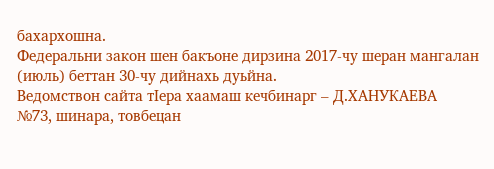бахархошна.
Федеральни закон шен бакъоне дирзина 2017-чу шеран мангалан (июль) беттан 30-чу дийнахь дуьйна.
Ведомствон сайта тIера хаамаш кечбинарг – Д.ХАНУКАЕВА
№73, шинара, товбецан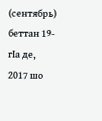(сентябрь) беттан 19-гIа де, 2017 шо